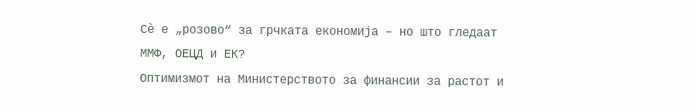Сè е „розово“ за грчката економија – но што гледаат ММФ, ОЕЦД и ЕК?
Оптимизмот на Министерството за финансии за растот и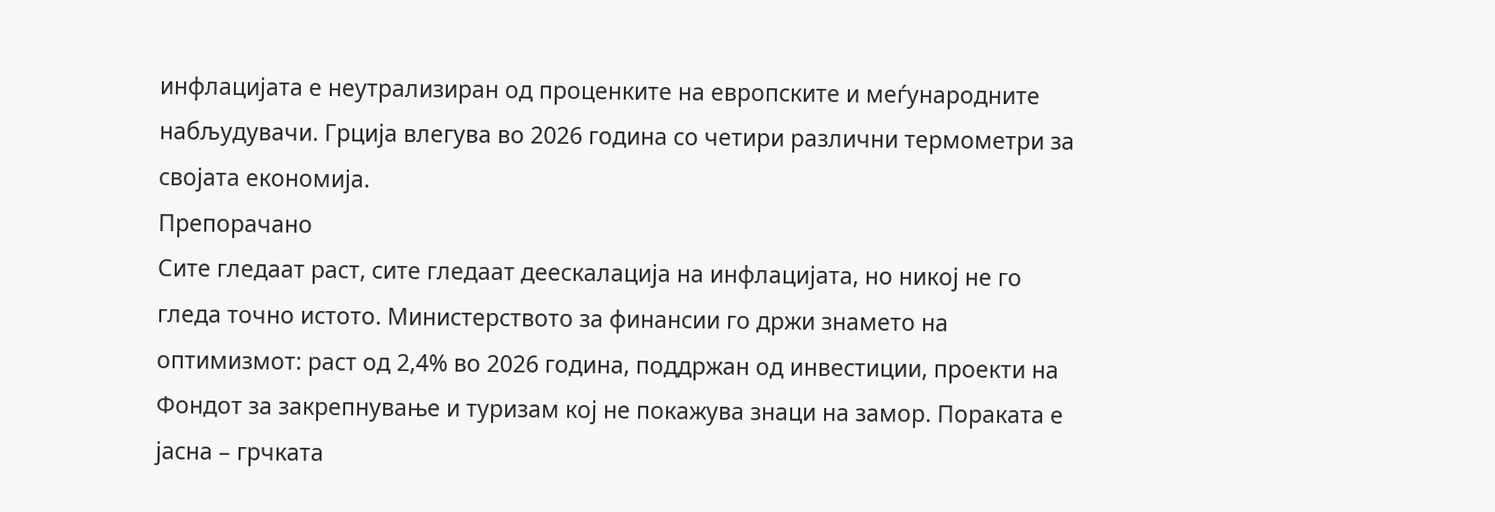инфлацијата е неутрализиран од проценките на европските и меѓународните набљудувачи. Грција влегува во 2026 година со четири различни термометри за својата економија.
Препорачано
Сите гледаат раст, сите гледаат деескалација на инфлацијата, но никој не го гледа точно истото. Министерството за финансии го држи знамето на оптимизмот: раст од 2,4% во 2026 година, поддржан од инвестиции, проекти на Фондот за закрепнување и туризам кој не покажува знаци на замор. Пораката е јасна – грчката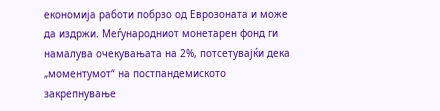економија работи побрзо од Еврозоната и може да издржи. Меѓународниот монетарен фонд ги намалува очекувањата на 2%, потсетувајќи дека „моментумот“ на постпандемиското закрепнување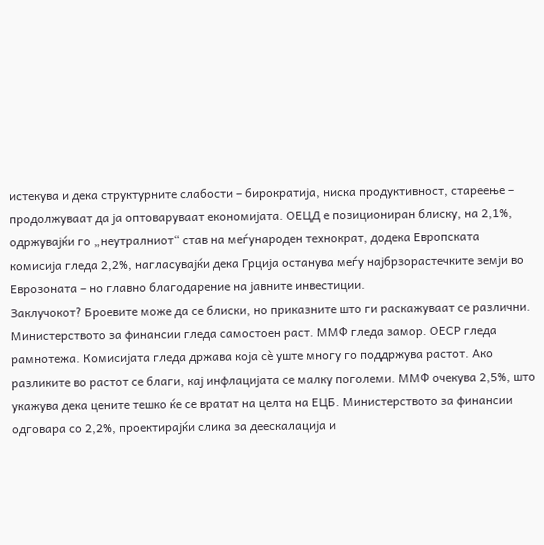истекува и дека структурните слабости – бирократија, ниска продуктивност, стареење – продолжуваат да ја оптоваруваат економијата. ОЕЦД е позициониран блиску, на 2,1%, одржувајќи го „неутралниот“ став на меѓународен технократ, додека Европската комисија гледа 2,2%, нагласувајќи дека Грција останува меѓу најбрзорастечките земји во Еврозоната – но главно благодарение на јавните инвестиции.
Заклучокот? Броевите може да се блиски, но приказните што ги раскажуваат се различни. Министерството за финансии гледа самостоен раст. ММФ гледа замор. ОЕСР гледа рамнотежа. Комисијата гледа држава која сè уште многу го поддржува растот. Ако разликите во растот се благи, кај инфлацијата се малку поголеми. ММФ очекува 2,5%, што укажува дека цените тешко ќе се вратат на целта на ЕЦБ. Министерството за финансии одговара со 2,2%, проектирајќи слика за деескалација и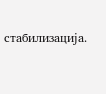стабилизација.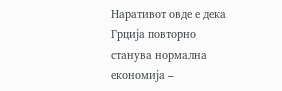Наративот овде е дека Грција повторно станува нормална економија –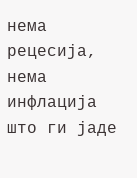нема рецесија, нема инфлација што ги јаде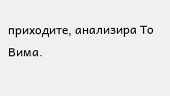приходите, анализира То Вима.